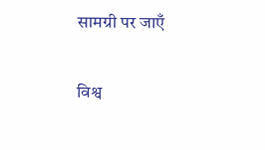सामग्री पर जाएँ

विश्व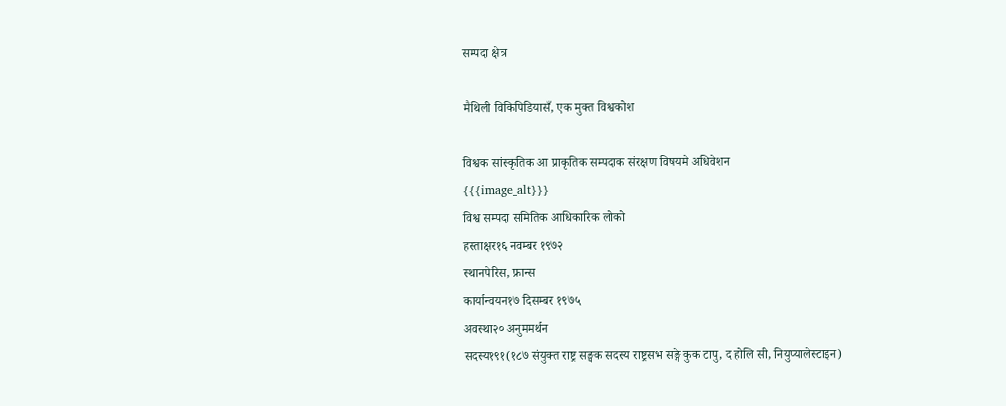सम्पदा क्षेत्र

मैथिली विकिपिडियासँ, एक मुक्त विश्वकोश

विश्वक सांस्कृतिक आ प्राकृतिक सम्पदाक संरक्षण विषयमे अधिवेशन
{{{image_alt}}}
विश्व सम्पदा समितिक आधिकारिक लोको
हस्ताक्षर१६ नवम्बर १९७२
स्थानपेरिस, फ्रान्स
कार्यान्वयन१७ दिसम्बर १९७५
अवस्था२० अनुममर्थन
सदस्य१९१(१८७ संयुक्त राष्ट्र सङ्घक सदस्य राष्ट्रसभ सङ्गे कुक टापु, द होलि सी, नियुप्यालेस्टाइन)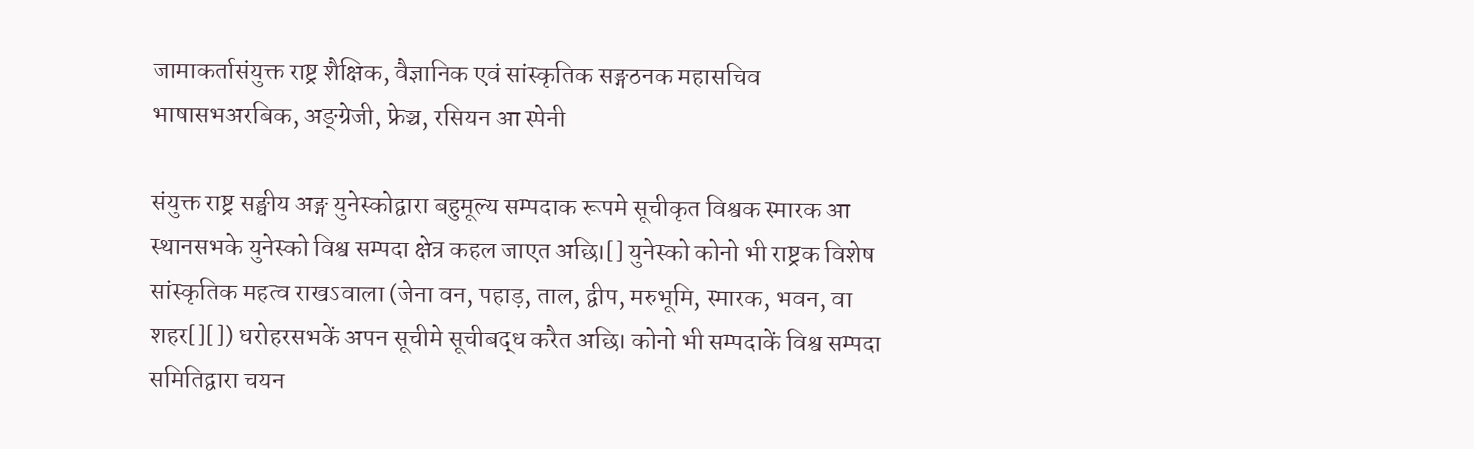जामाकर्तासंयुक्त राष्ट्र शैक्षिक, वैज्ञानिक एवं सांस्कृतिक सङ्गठनक महासचिव
भाषासभअरबिक, अङ्ग्रेजी, फ्रेञ्च, रसियन आ स्पेनी

संयुक्त राष्ट्र सङ्घीय अङ्ग युनेस्कोद्वारा बहुमूल्य सम्पदाक रूपमे सूचीकृत विश्वक स्मारक आ स्थानसभके युनेस्को विश्व सम्पदा क्षेत्र कहल जाएत अछि।[] युनेस्को कोनो भी राष्ट्रक विशेष सांस्कृतिक महत्व राखऽवाला (जेना वन, पहाड़, ताल, द्वीप, मरुभूमि, स्मारक, भवन, वा शहर[][]) धरोहरसभकें अपन सूचीमे सूचीबद्ध करैत अछि। कोनो भी सम्पदाकें विश्व सम्पदा समितिद्वारा चयन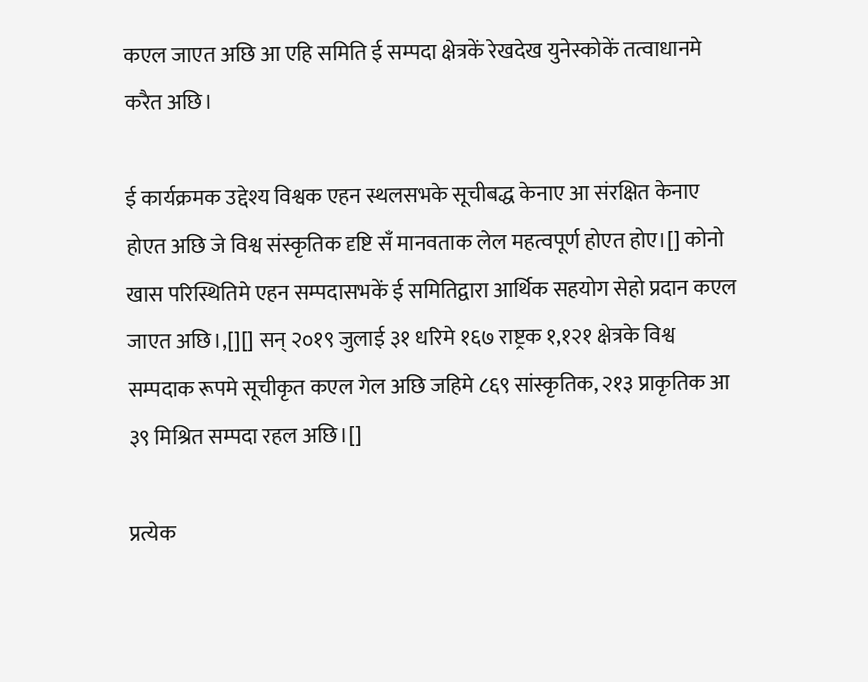कएल जाएत अछि आ एहि समिति ई सम्पदा क्षेत्रकें रेखदेख युनेस्कोकें तत्वाधानमे करैत अछि।

ई कार्यक्रमक उद्देश्य विश्वक एहन स्थलसभके सूचीबद्ध केनाए आ संरक्षित केनाए होएत अछि जे विश्व संस्कृतिक दृष्टि सँ मानवताक लेल महत्वपूर्ण होएत होए।[] कोनो खास परिस्थितिमे एहन सम्पदासभकें ई समितिद्वारा आर्थिक सहयोग सेहो प्रदान कएल जाएत अछि।,[][] सन् २०१९ जुलाई ३१ धरिमे १६७ राष्ट्रक १,१२१ क्षेत्रके विश्व सम्पदाक रूपमे सूचीकृत कएल गेल अछि जहिमे ८६९ सांस्कृतिक, २१३ प्राकृतिक आ ३९ मिश्रित सम्पदा रहल अछि।[]

प्रत्येक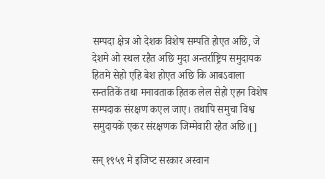सम्पदा क्षेत्र ओ देशक विशेष सम्पति होएत अछि, जे देशमे ओ स्थल रहैत अछि मुदा अन्तर्राष्ट्रिय समुदायक हितमे सेहो एहि बेश होएत अछि कि आबऽवाला सन्ततिकें तथा मनावताक हितक लेल सेहो एहन विशेष सम्पदाक संरक्षण कएल जाए। तथापि समुचा विश्व समुदायकें एकर संरक्षणक जिम्मेवारी रहैत अछि।[]

सन् १९५९ मे इजिप्ट सरकार अस्वान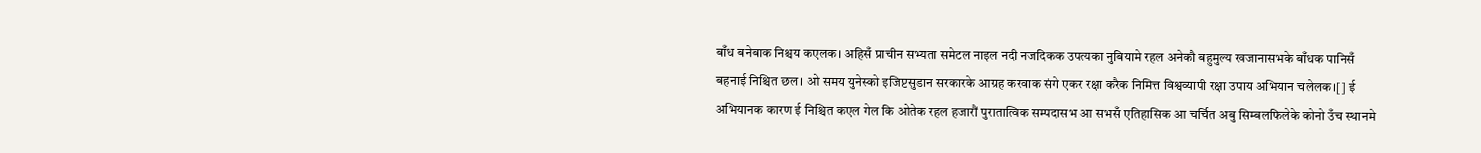बाँध बनेबाक निश्चय कएलक। अहिसँ प्राचीन सभ्यता समेटल नाइल नदी नजदिकक उपत्यका नुबियामे रहल अनेकौ बहुमुल्य खजानासभके बाँधक पानिसँ बहनाई निश्चित छल। ओ समय युनेस्को इजिप्टसुडान सरकारके आग्रह करवाक संगे एकर रक्षा करैक निमित्त विश्वव्यापी रक्षा उपाय अभियान चलेलक।[] ई अभियानक कारण ई निश्चित कएल गेल कि ओतेक रहल हजारौं पुरातात्विक सम्पदासभ आ सभसँ एतिहासिक आ चर्चित अबु सिम्बलफिलेके कोनो उँच स्थानमे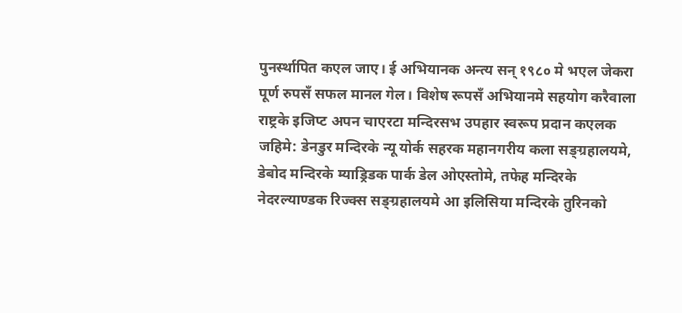पुनर्स्थापित कएल जाए। ई अभियानक अन्त्य सन् १९८० मे भएल जेकरा पूर्ण रुपसँ सफल मानल गेल। विशेष रूपसँ अभियानमे सहयोग करैवाला राष्ट्रके इजिप्ट अपन चाएरटा मन्दिरसभ उपहार स्वरूप प्रदान कएलक जहिमे: डेनडुर मन्दिरके न्यू योर्क सहरक महानगरीय कला सङ्ग्रहालयमे, डेबोद मन्दिरके म्याड्रिडक पार्क डेल ओएस्तोमे, तफेह मन्दिरके नेदरल्याण्डक रिज्क्स सङ्ग्रहालयमे आ इलिसिया मन्दिरके तुरिनको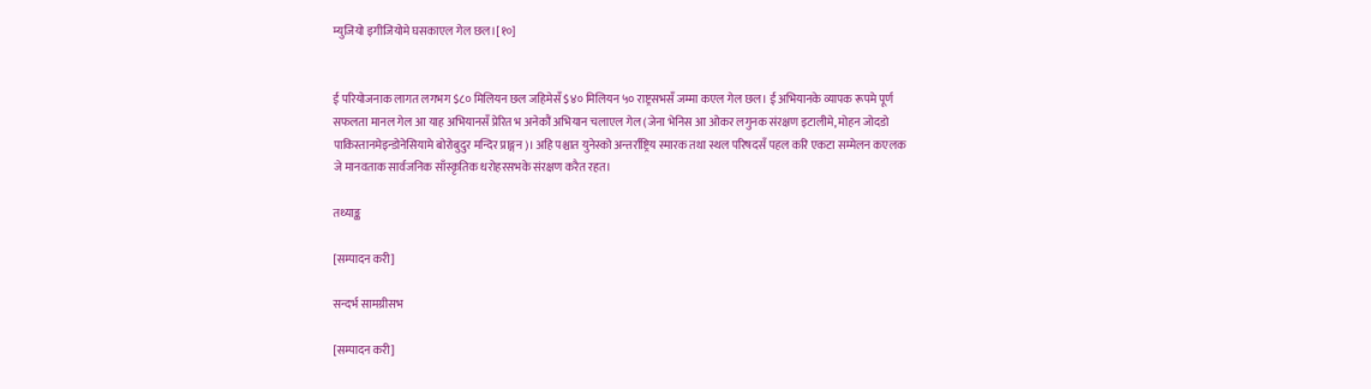म्युजियो इगीजियोमे घसकाएल गेल छल।[१०]


ई परियोजनाक लागत लगभग $८० मिलियन छल जहिमेसँ $४० मिलियन ५० राष्ट्रसभसँ जम्मा कएल गेल छल। ई अभियानके व्यापक रूपमे पूर्ण सफलता मानल गेल आ याह अभियानसँ प्रेरित भ अनेकौं अभियान चलाएल गेल (जेना भेनिस आ ओकर लगुनक संरक्षण इटालीमे, मोहन जोदडो पाकिस्तानमेइन्डोनेसियामे बोरोबुदुर मन्दिर प्राङ्गन)। अहि पश्चात युनेस्को अन्तर्राष्ट्रिय स्मारक तथा स्थल परिषदसँ पहल करि एकटा सम्मेलन कएलक जे मानवताक सार्वजनिक साँस्कृतिक धरोहरसभके संरक्षण करैत रहत।

तथ्याङ्क

[सम्पादन करी]

सन्दर्भ सामग्रीसभ

[सम्पादन करी]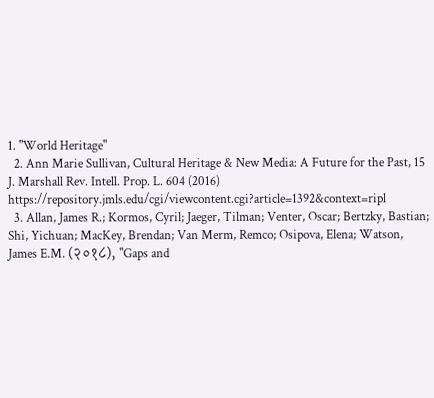1. "World Heritage"
  2. Ann Marie Sullivan, Cultural Heritage & New Media: A Future for the Past, 15 J. Marshall Rev. Intell. Prop. L. 604 (2016) https://repository.jmls.edu/cgi/viewcontent.cgi?article=1392&context=ripl
  3. Allan, James R.; Kormos, Cyril; Jaeger, Tilman; Venter, Oscar; Bertzky, Bastian; Shi, Yichuan; MacKey, Brendan; Van Merm, Remco; Osipova, Elena; Watson, James E.M. (२०१८), "Gaps and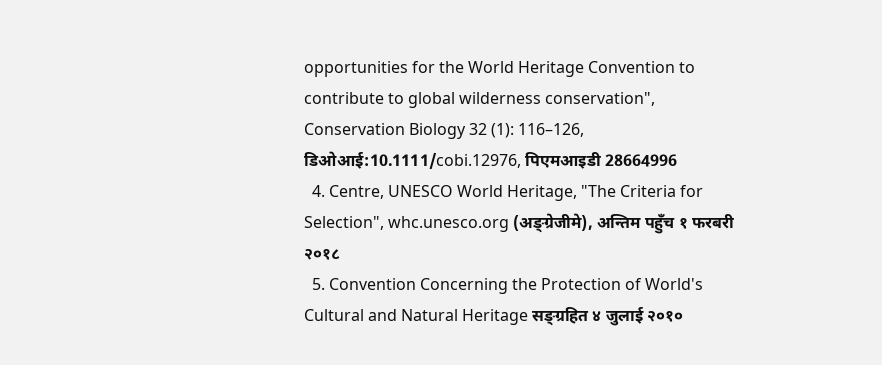opportunities for the World Heritage Convention to contribute to global wilderness conservation", Conservation Biology 32 (1): 116–126, डिओआई:10.1111/cobi.12976, पिएमआइडी 28664996
  4. Centre, UNESCO World Heritage, "The Criteria for Selection", whc.unesco.org (अङ्ग्रेजीमे), अन्तिम पहुँच १ फरबरी २०१८
  5. Convention Concerning the Protection of World's Cultural and Natural Heritage सङ्ग्रहित ४ जुलाई २०१०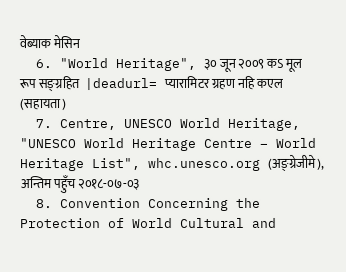वेब्याक मेसिन
  6. "World Heritage", ३० जून २००९ कऽ मूल रूप सङ्ग्रहित  |deadurl= प्यारामिटर ग्रहण नहि कएल (सहायता)
  7. Centre, UNESCO World Heritage, "UNESCO World Heritage Centre – World Heritage List", whc.unesco.org (अङ्ग्रेजीमे), अन्तिम पहुँच २०१८-०७-०३
  8. Convention Concerning the Protection of World Cultural and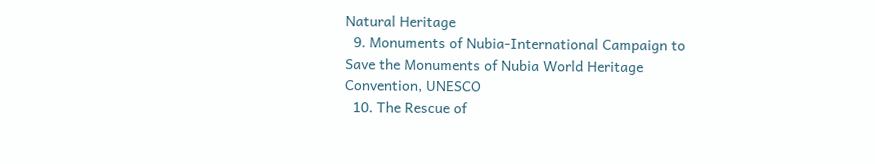Natural Heritage
  9. Monuments of Nubia-International Campaign to Save the Monuments of Nubia World Heritage Convention, UNESCO
  10. The Rescue of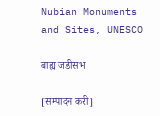Nubian Monuments and Sites, UNESCO

बाह्य जडीसभ

[सम्पादन करी]